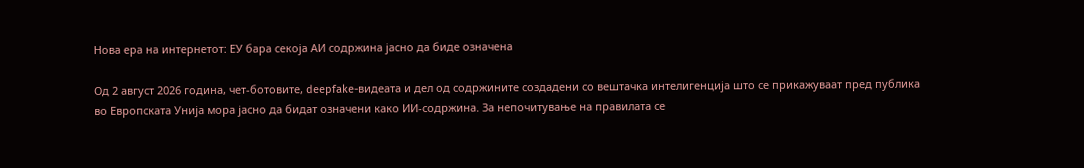Нова ера на интернетот: ЕУ бара секоја АИ содржина јасно да биде означена

Од 2 август 2026 година, чет-ботовите, deepfake-видеата и дел од содржините создадени со вештачка интелигенција што се прикажуваат пред публика во Европската Унија мора јасно да бидат означени како ИИ-содржина. За непочитување на правилата се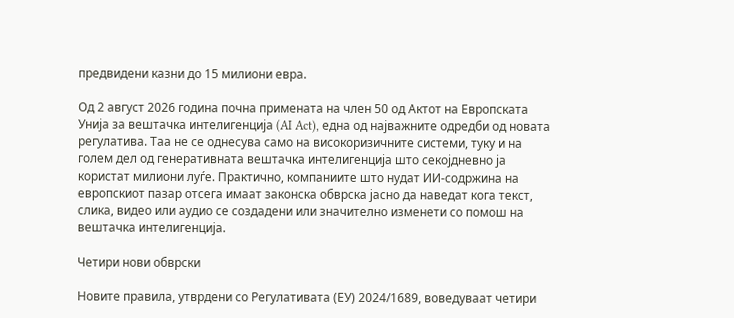предвидени казни до 15 милиони евра.

Од 2 август 2026 година почна примената на член 50 од Актот на Европската Унија за вештачка интелигенција (AI Act), една од најважните одредби од новата регулатива. Таа не се однесува само на високоризичните системи, туку и на голем дел од генеративната вештачка интелигенција што секојдневно ја користат милиони луѓе. Практично, компаниите што нудат ИИ-содржина на европскиот пазар отсега имаат законска обврска јасно да наведат кога текст, слика, видео или аудио се создадени или значително изменети со помош на вештачка интелигенција.

Четири нови обврски

Новите правила, утврдени со Регулативата (ЕУ) 2024/1689, воведуваат четири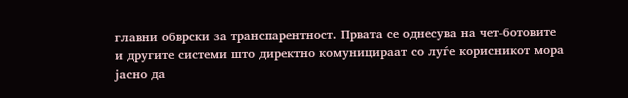главни обврски за транспарентност. Првата се однесува на чет-ботовите и другите системи што директно комуницираат со луѓе корисникот мора јасно да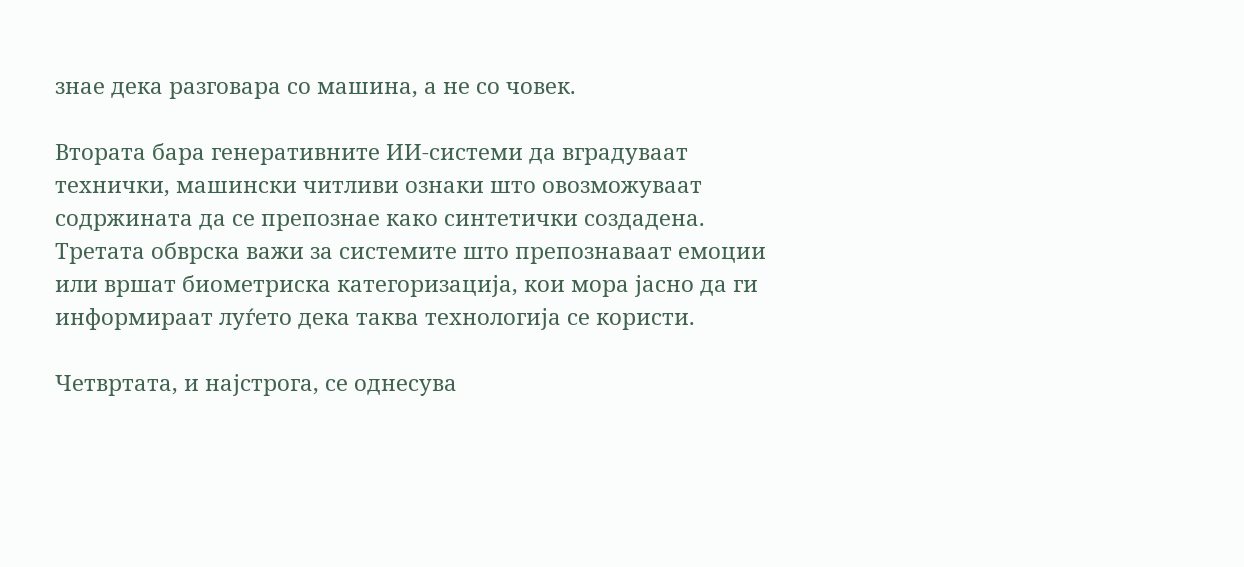знае дека разговара со машина, а не со човек.

Втората бара генеративните ИИ-системи да вградуваат технички, машински читливи ознаки што овозможуваат содржината да се препознае како синтетички создадена. Третата обврска важи за системите што препознаваат емоции или вршат биометриска категоризација, кои мора јасно да ги информираат луѓето дека таква технологија се користи.

Четвртата, и најстрога, се однесува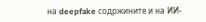на deepfake содржините и на ИИ-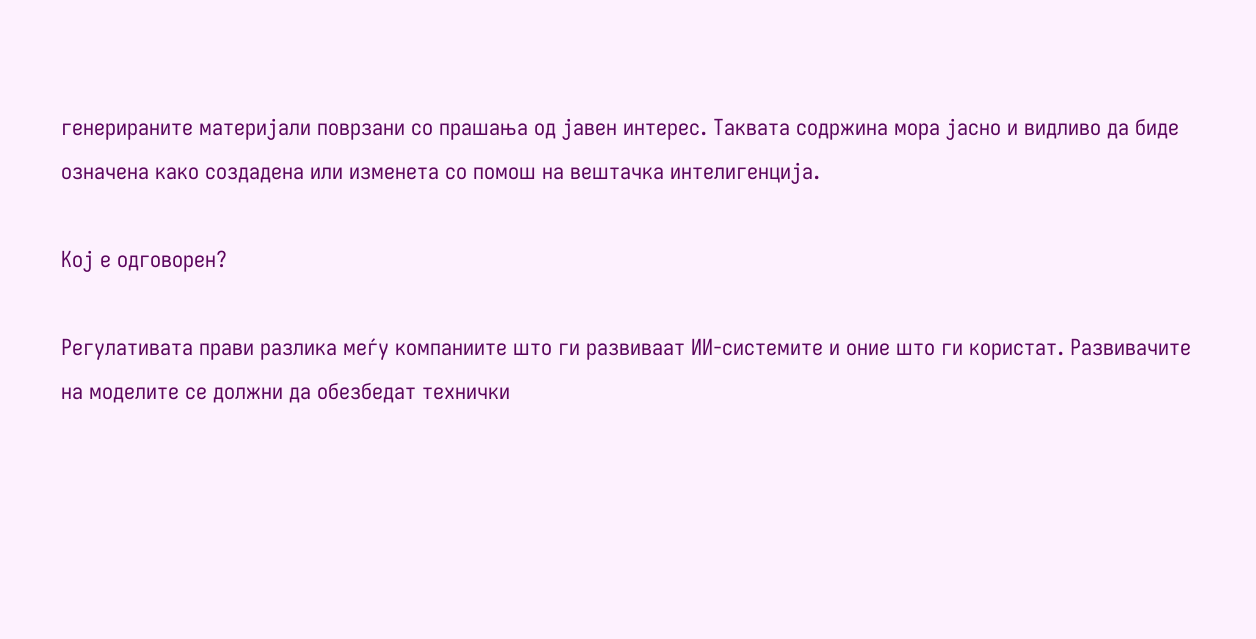генерираните материјали поврзани со прашања од јавен интерес. Таквата содржина мора јасно и видливо да биде означена како создадена или изменета со помош на вештачка интелигенција.

Кој е одговорен?

Регулативата прави разлика меѓу компаниите што ги развиваат ИИ-системите и оние што ги користат. Развивачите на моделите се должни да обезбедат технички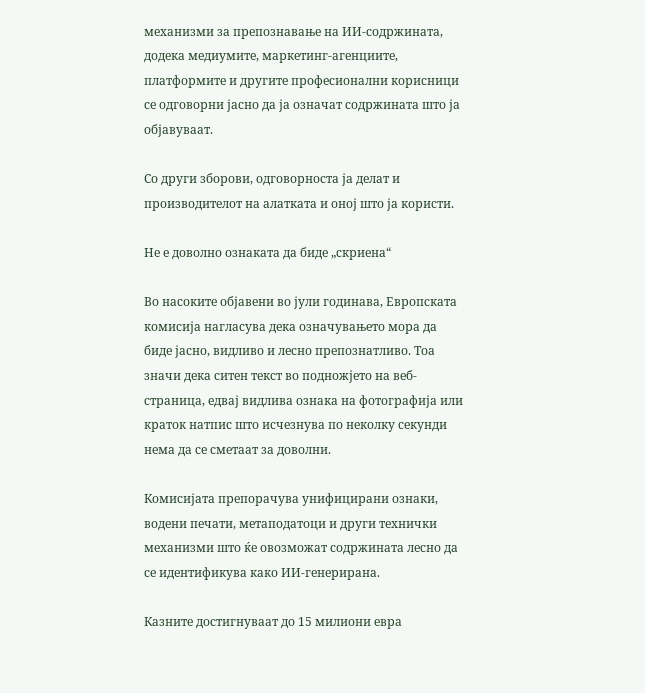механизми за препознавање на ИИ-содржината, додека медиумите, маркетинг-агенциите, платформите и другите професионални корисници се одговорни јасно да ја означат содржината што ја објавуваат.

Со други зборови, одговорноста ја делат и производителот на алатката и оној што ја користи.

Не е доволно ознаката да биде „скриена“

Во насоките објавени во јули годинава, Европската комисија нагласува дека означувањето мора да биде јасно, видливо и лесно препознатливо. Тоа значи дека ситен текст во подножјето на веб-страница, едвај видлива ознака на фотографија или краток натпис што исчезнува по неколку секунди нема да се сметаат за доволни.

Комисијата препорачува унифицирани ознаки, водени печати, метаподатоци и други технички механизми што ќе овозможат содржината лесно да се идентификува како ИИ-генерирана.

Казните достигнуваат до 15 милиони евра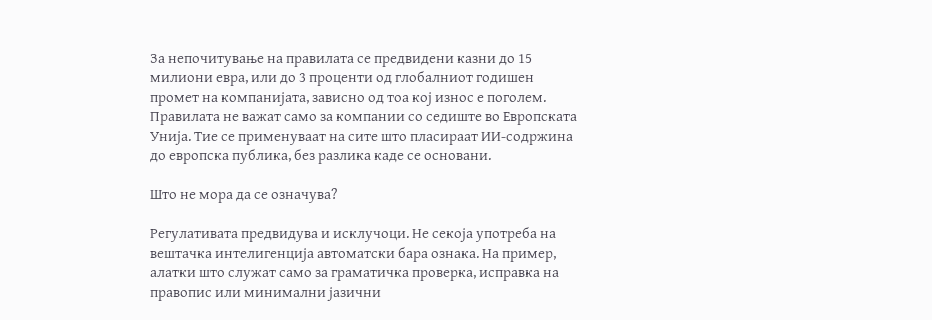За непочитување на правилата се предвидени казни до 15 милиони евра, или до 3 проценти од глобалниот годишен промет на компанијата, зависно од тоа кој износ е поголем. Правилата не важат само за компании со седиште во Европската Унија. Тие се применуваат на сите што пласираат ИИ-содржина до европска публика, без разлика каде се основани.

Што не мора да се означува?

Регулативата предвидува и исклучоци. Не секоја употреба на вештачка интелигенција автоматски бара ознака. На пример, алатки што служат само за граматичка проверка, исправка на правопис или минимални јазични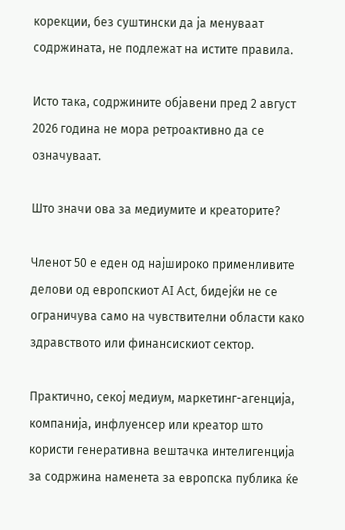корекции, без суштински да ја менуваат содржината, не подлежат на истите правила.

Исто така, содржините објавени пред 2 август 2026 година не мора ретроактивно да се означуваат.

Што значи ова за медиумите и креаторите?

Членот 50 е еден од најшироко применливите делови од европскиот AI Act, бидејќи не се ограничува само на чувствителни области како здравството или финансискиот сектор.

Практично, секој медиум, маркетинг-агенција, компанија, инфлуенсер или креатор што користи генеративна вештачка интелигенција за содржина наменета за европска публика ќе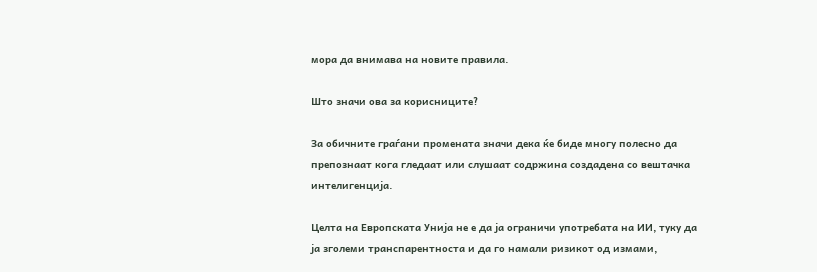мора да внимава на новите правила.

Што значи ова за корисниците?

За обичните граѓани промената значи дека ќе биде многу полесно да препознаат кога гледаат или слушаат содржина создадена со вештачка интелигенција.

Целта на Европската Унија не е да ја ограничи употребата на ИИ, туку да ја зголеми транспарентноста и да го намали ризикот од измами,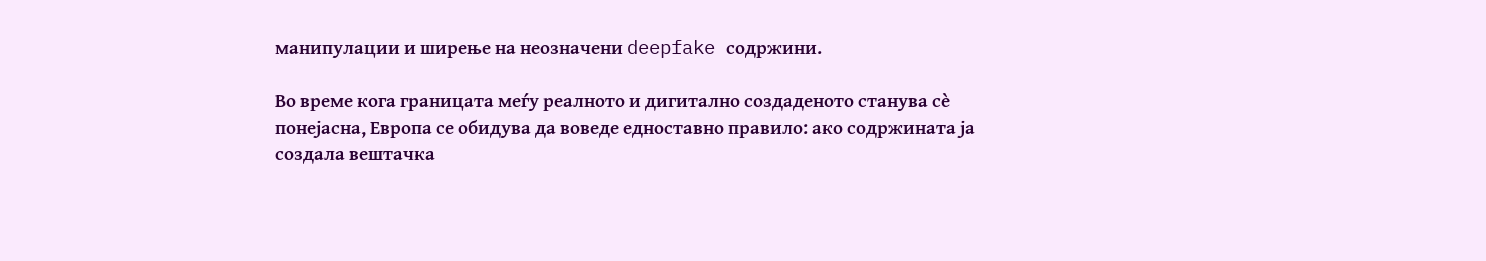манипулации и ширење на неозначени deepfake содржини.

Во време кога границата меѓу реалното и дигитално создаденото станува сè понејасна, Европа се обидува да воведе едноставно правило: ако содржината ја создала вештачка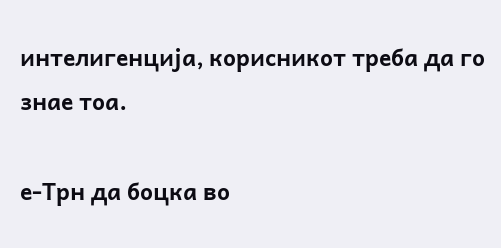интелигенција, корисникот треба да го знае тоа.

е-Трн да боцка во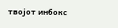твојот инбокс